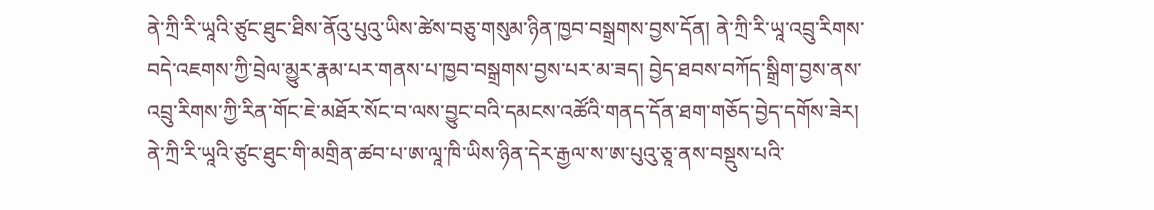ནེ་ཀྲི་རི་ཡཱའི་ཙུང་ཐུང་ཐིས་ནོའུ་པུའུ་ཡིས་ཚེས་བཅུ་གསུམ་ཉིན་ཁྱབ་བསྒྲགས་བྱས་དོན། ནེ་ཀྲི་རི་ཡཱ་འབྲུ་རིགས་བདེ་འཇགས་ཀྱི་བྲེལ་མྱུར་རྣམ་པར་གནས་པ་ཁྱབ་བསྒྲགས་བྱས་པར་མ་ཟད། བྱེད་ཐབས་བཀོད་སྒྲིག་བྱས་ནས་འབྲུ་རིགས་ཀྱི་རིན་གོང་ཇེ་མཐོར་སོང་བ་ལས་བྱུང་བའི་དམངས་འཚོའི་གནད་དོན་ཐག་གཅོད་བྱེད་དགོས་ཟེར།
ནེ་ཀྲི་རི་ཡཱའི་ཙུང་ཐུང་གི་མགྲིན་ཚབ་པ་ཨ་ལཱ་ཁི་ཡིས་ཉིན་དེར་རྒྱལ་ས་ཨ་པུའུ་ཅཱ་ནས་བསྡུས་པའི་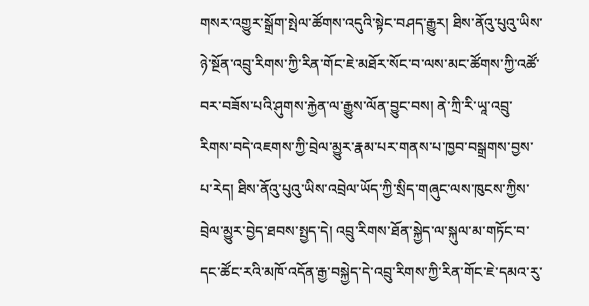གསར་འགྱུར་སྒྲོག་སྤེལ་ཚོགས་འདུའི་སྟེང་བཤད་རྒྱུར། ཐིས་ནོའུ་པུའུ་ཡིས་ཉེ་སྔོན་འབྲུ་རིགས་ཀྱི་རིན་གོང་ཇེ་མཐོར་སོང་བ་ལས་མང་ཚོགས་ཀྱི་འཚོ་བར་བཟོས་པའི་ཤུགས་རྐྱེན་ལ་རྒྱུས་ལོན་བྱུང་བས། ནེ་ཀྲི་རི་ཡཱ་འབྲུ་རིགས་བདེ་འཇགས་ཀྱི་བྲེལ་མྱུར་རྣམ་པར་གནས་པ་ཁྱབ་བསྒྲགས་བྱས་པ་རེད། ཐིས་ནོའུ་པུའུ་ཡིས་འབྲེལ་ཡོད་ཀྱི་སྲིད་གཞུང་ལས་ཁུངས་ཀྱིས་བྲེལ་མྱུར་བྱེད་ཐབས་སྤྱད་དེ། འབྲུ་རིགས་ཐོན་སྐྱེད་ལ་སྐུལ་མ་གཏོང་བ་དང་ཚོང་རའི་མཁོ་འདོན་རྒྱ་བསྐྱེད་དེ་འབྲུ་རིགས་ཀྱི་རིན་གོང་ཇེ་དམའ་རུ་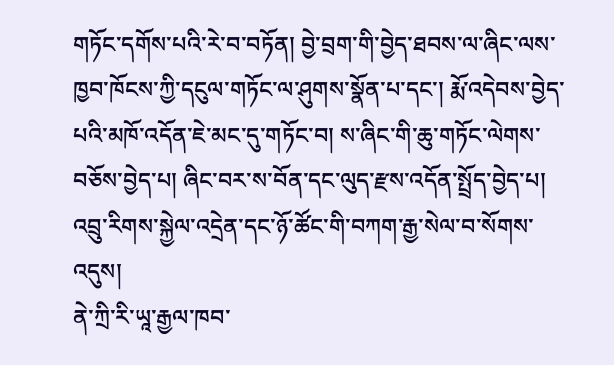གཏོང་དགོས་པའི་རེ་བ་བཏོན། བྱེ་བྲག་གི་བྱེད་ཐབས་ལ་ཞིང་ལས་ཁྱབ་ཁོངས་ཀྱི་དངུལ་གཏོང་ལ་ཤུགས་སྣོན་པ་དང་། རྨོ་འདེབས་བྱེད་པའི་མཁོ་འདོན་ཇེ་མང་དུ་གཏོང་བ། ས་ཞིང་གི་ཆུ་གཏོང་ལེགས་བཅོས་བྱེད་པ། ཞིང་བར་ས་བོན་དང་ལུད་རྫས་འདོན་སྤྲོད་བྱེད་པ། འབྲུ་རིགས་སྐྱེལ་འདྲེན་དང་ཉོ་ཚོང་གི་བཀག་རྒྱ་སེལ་བ་སོགས་འདུས།
ནེ་ཀྲི་རི་ཡཱ་རྒྱལ་ཁབ་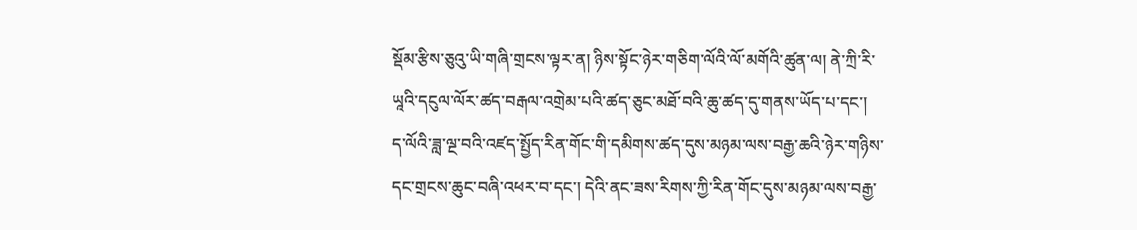སྡོམ་རྩིས་ཅུའུ་ཡི་གཞི་གྲངས་ལྟར་ན། ཉིས་སྟོང་ཉེར་གཅིག་ལོའི་ལོ་མགོའི་ཚུན་ལ། ནེ་ཀྲི་རི་ཡཱའི་དངུལ་ལོར་ཚད་བརྒལ་འགྲེམ་པའི་ཚད་ཅུང་མཐོ་བའི་ཆུ་ཚད་དུ་གནས་ཡོད་པ་དང་། ད་ལོའི་ཟླ་ལྔ་བའི་འཛད་སྤྱོད་རིན་གོང་གི་དམིགས་ཚད་དུས་མཉམ་ལས་བརྒྱ་ཆའི་ཉེར་གཉིས་དང་གྲངས་ཆུང་བཞི་འཕར་བ་དང་། དེའི་ནང་ཟས་རིགས་ཀྱི་རིན་གོང་དུས་མཉམ་ལས་བརྒྱ་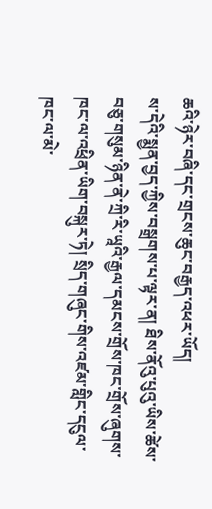ཆའི་ཉེར་བཞི་དང་གྲངས་ཆུང་བརྒྱད་འཕར་ཡོད།
ས་དེའི་སྨྱན་བྱད་ཀྱིས་བསྒྲགས་པ་ལྟར་ན། ཐིས་ནོའུ་པུའུ་ཡིས་ཚེས་བཅུ་གསུམ་ཉིན་ནེ་ཀྲི་རི་ཡཱའི་རྒྱལ་དམངས་གྲོས་ཁང་གྲོས་ཞུགས་ཁང་ལ་འཕྲིན་ཡིག་བསྐུར་ཏེ། སྲིད་གཞུང་གིས་འཛམ་གླིང་དངུལ་ཁང་ལ་མེ་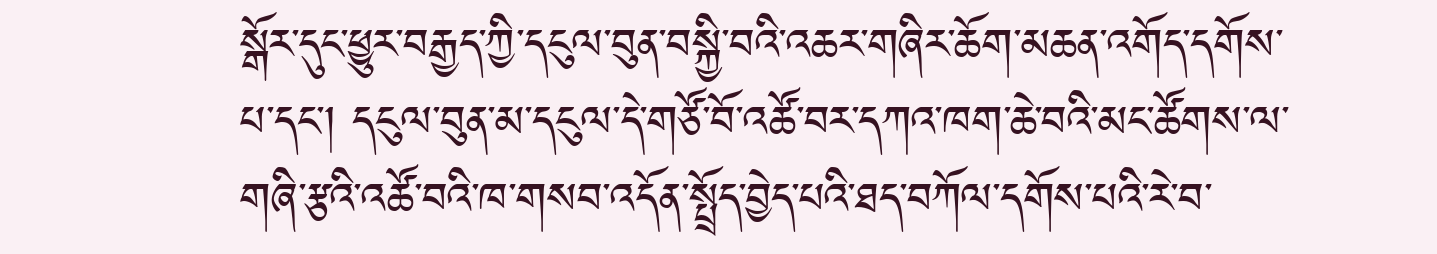སྒོར་དུང་ཕྱུར་བརྒྱད་ཀྱི་དངུལ་བུན་བསྐྱི་བའི་འཆར་གཞིར་ཆོག་མཆན་འགོད་དགོས་པ་དང་། དངུལ་བུན་མ་དངུལ་དེ་གཙོ་བོ་འཚོ་བར་དཀའ་ཁག་ཆེ་བའི་མང་ཚོགས་ལ་གཞི་རྩའི་འཚོ་བའི་ཁ་གསབ་འདོན་སྤྲོད་བྱེད་པའི་ཐད་བཀོལ་དགོས་པའི་རེ་བ་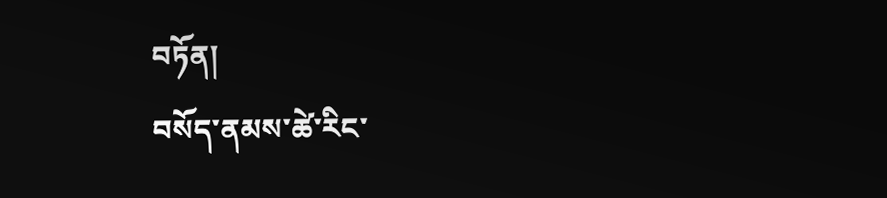བཏོན།
བསོད་ནམས་ཚེ་རིང་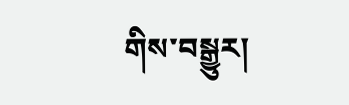གིས་བསྒྱུར།